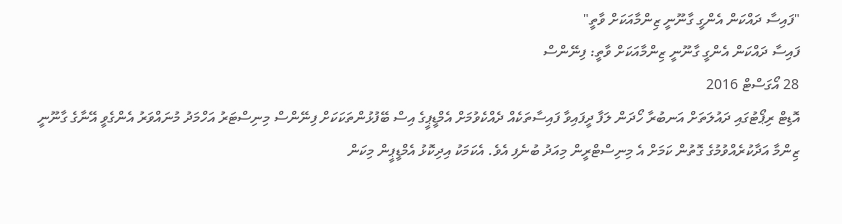"ފައިސާ ދައްކަން އެންގީ ގާނޫނީ ޒިންމާއަކަށް ވާތީ"
ފައިސާ ދައްކަން އެންގީ ގާނޫނީ ޒިންމާއަކަށް ވާތީ: ފިނޭންސް
28 އޯގަސްޓް 2016
އޮޑިޓް ރިޕޯޓުގައި ދައުލަތަށް އަނބުރާ ހޯދަން ލަފާ ދީފައިވާ ފައިސާތަކެއް ދެއްކެވުމަށް އެމްޑީޕީގެ އިސް ބޭފުޅުންތަކަކަށް ފިނޭންސް މިނިސްޓަރު އަހްމަދު މުނައްވަރު އެންގެވީ އޭނާގެ ގާނޫނީ ޒިންމާ އަދާކުރެއްވުމުގެ ގޮތުން ކަމަށް އެ މިނިސްޓްރީން މިއަދު ބުނެފި އެވެ. އެކަމަކު އިދިކޮޅު އެމްޑީޕީން މިކަން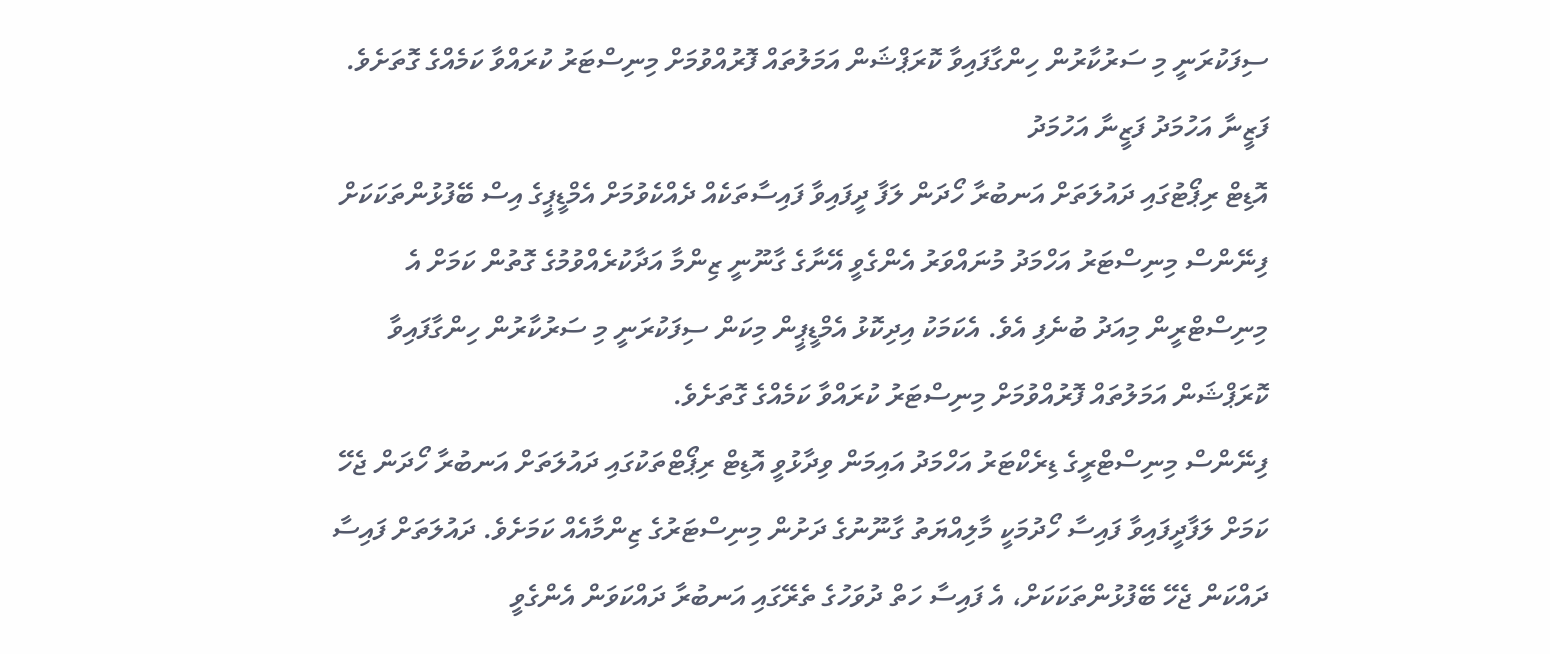ސިފަކުރަނީ މި ސަރުކާރުން ހިންގާފައިވާ ކޮރަޕްޝަން އަމަލުތައް ފޮރުއްވުމަށް މިނިސްޓަރު ކުރައްވާ ކަމެއްގެ ގޮތަށެވެ.
ފަޒީނާ އަހުމަދު ފަޒީނާ އަހުމަދު
އޮޑިޓް ރިޕޯޓުގައި ދައުލަތަށް އަނބުރާ ހޯދަން ލަފާ ދީފައިވާ ފައިސާތަކެއް ދެއްކެވުމަށް އެމްޑީޕީގެ އިސް ބޭފުޅުންތަކަކަށް ފިނޭންސް މިނިސްޓަރު އަހްމަދު މުނައްވަރު އެންގެވީ އޭނާގެ ގާނޫނީ ޒިންމާ އަދާކުރެއްވުމުގެ ގޮތުން ކަމަށް އެ މިނިސްޓްރީން މިއަދު ބުނެފި އެވެ. އެކަމަކު އިދިކޮޅު އެމްޑީޕީން މިކަން ސިފަކުރަނީ މި ސަރުކާރުން ހިންގާފައިވާ ކޮރަޕްޝަން އަމަލުތައް ފޮރުއްވުމަށް މިނިސްޓަރު ކުރައްވާ ކަމެއްގެ ގޮތަށެވެ.
ފިނޭންސް މިނިސްޓްރީގެ ޑިރެކްޓަރު އަހްމަދު އައިމަން ވިދާޅުވީ އޮޑިޓް ރިޕޯޓްތަކުގައި ދައުލަތަށް އަނބުރާ ހޯދަން ޖެހޭ ކަމަށް ލަފާދީފައިވާ ފައިސާ ހޯދުމަކީ މާލިއްޔަތު ގާނޫނުގެ ދަށުން މިނިސްޓަރުގެ ޒިންމާއެއް ކަމަށެވެ. ދައުލަތަށް ފައިސާ ދައްކަން ޖެހޭ ބޭފުޅުންތަކަކަށް، އެ ފައިސާ ހަތް ދުވަހުގެ ތެރޭގައި އަނބުރާ ދައްކަވަން އެންގެވީ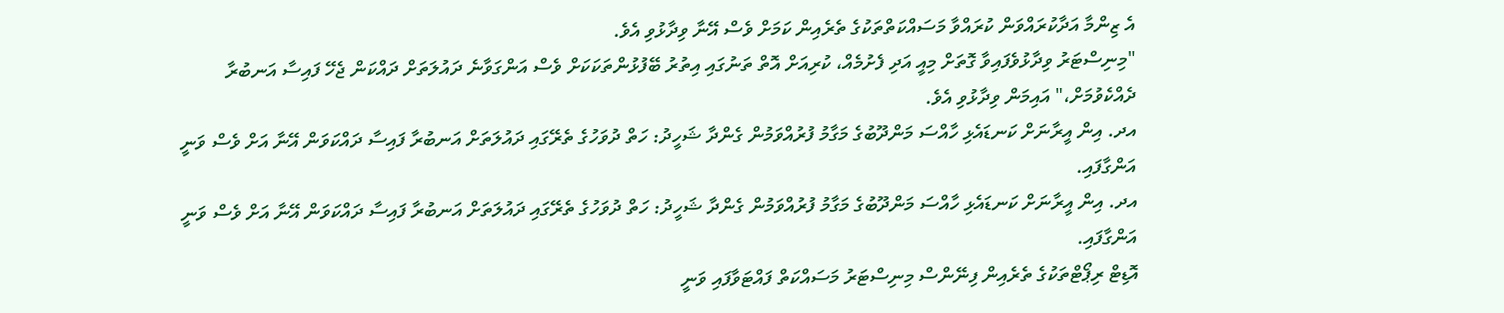އެ ޒިންމާ އަދާކުރައްވަން ކުރައްވާ މަސައްކަތްތަކުގެ ތެރެއިން ކަމަށް ވެސް އޭނާ ވިދާޅުވި އެވެ.
"މިނިސްޓަރު ވިދާޅުވެފައިވާ ގޮތަށް މިއީ އަދި ފެށުމެއް، ކުރިއަށް އޮތް ތަނުގައި އިތުރު ބޭފުޅުންތަކަކަށް ވެސް އަންގަވާނެ ދައުލަތަށް ދައްކަން ޖެހޭ ފައިސާ އަނބުރާ ދެއްކެވުމަށް،" އައިމަން ވިދާޅުވި އެވެ.
އދ. އިން އީރާނަށް ކަނޑައެޅި ހާއްސަ މަންދޫބުގެ މަގާމު ފުރުއްވަމުން ގެންދާ ޝަހީދު: ހަތް ދުވަހުގެ ތެރޭގައި ދައުލަތަށް އަނބުރާ ފައިސާ ދައްކަވަން އޭނާ އަށް ވެސް ވަނީ އަންގާފައި.
އދ. އިން އީރާނަށް ކަނޑައެޅި ހާއްސަ މަންދޫބުގެ މަގާމު ފުރުއްވަމުން ގެންދާ ޝަހީދު: ހަތް ދުވަހުގެ ތެރޭގައި ދައުލަތަށް އަނބުރާ ފައިސާ ދައްކަވަން އޭނާ އަށް ވެސް ވަނީ އަންގާފައި.
އޮޑިޓް ރިޕޯޓްތަކުގެ ތެރެއިން ފިނޭންސް މިނިސްޓަރު މަސައްކަތް ފައްޓަވާފައި ވަނީ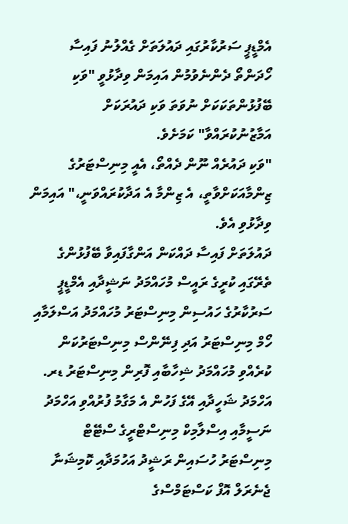އެމްޑީޕީ ސަރުކާރުގައި ދައުލަތަށް ގެއްލުނު ފައިސާ ހޯދަންތޯ ދެންނެވުމުން އައިމަން ވިދާޅުވީ "ވަކި ބޭފުޅުންތަކަކަށް ނުވަތަ ވަކި ދައުރަކަށް އަމާޒުނުކުރައްވާ" ކަމަށެވެ.
"ވަކި ދައުރެއް ނޫން ދެއްތޯ، އެއީ މިނިސްޓަރުގެ ޒިންމާއަކަށްވާތީ، އެ ޒިންމާ އެ އަދާކުރައްވަނީ،" އައިމަން ވިދާޅުވި އެވެ.
ދައުލަތަށް ފައިސާ ދައްކަން އަންގާފައިވާ ބޭފުޅުންގެ ތެރޭގައި ކުރީގެ ރައީސް މުހައްމަދު ނަޝީދާއި އެމްޑީޕީ ސަރުކާރުގެ ހައުސިން މިނިސްޓަރު މުހައްމަދު އަސްލަމާއި ހޯމް މިނިސްޓަރު އަދި ފިނޭންސް މިނިސްޓަރުކަން ކުރެއްވި މުހައްމަދު ޝިހާބާއި ފޮރިން މިނިސްޓަރު ޑރ. އަހްމަދު ޝަހީދާއި އޭގެ ފަހުން އެ މަގާމު ފުރުއްވި އަހްމަދު ނަސީމާއި އިސްލާމިކް މިނިސްޓްރީގެ ސްޓޭޓް މިނިސްޓަރު ހުސައިން ރަޝީދު އަހުމަދާއި ކޮމިޝަނާ ޖެނެރަލް އޮފް ކަސްޓަމްސްގެ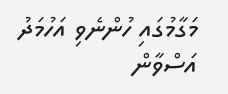މަގާމުގައި ހުންނެވި އަހުމަދު އަސްވާން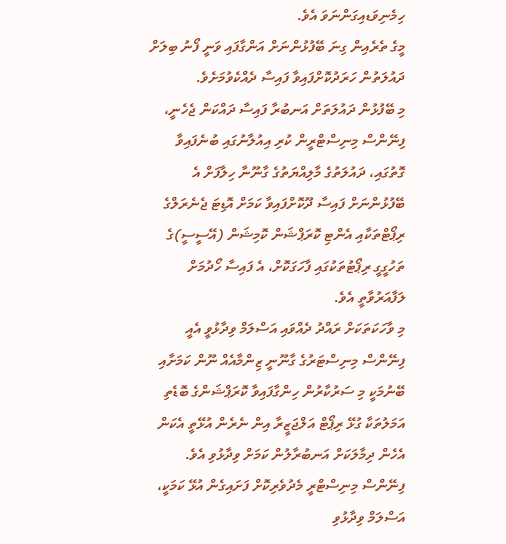ހިމެނިވަޑއިގަންނަވަ އެވެ.
މީގެ ތެރެއިން ގިނަ ބޭފުޅުންނަށް އަންގާފައި ވަނީ ފޯނު ބިލަށް ދައުލަތުން ހަރަދުކޮށްފައިވާ ފައިސާ ދެއްކެވުމަށެވެ.
މި ބޭފުޅުން ދައުލަތަށް އަނބުރާ ފައިސާ ދައްކަން ޖެހެނީ، ފިނޭންސް މިނިސްޓްރީން ކުރި އިއުލާނުގައި ބުނެފައިވާ ގޮތުގައި، ދައުލަތުގެ މާލިއްޔަތުގެ ގާނޫނާ ހިލާފަށް އެ ބޭފުޅުންނަށް ފައިސާ ދޫކޮށްފައިވާ ކަމަށް އޮޑިޓަ ޖެނެރަލްގެ ރިޕޯޓްތަކާއި އެންޓި ކޮރަޕްޝަން ކޮމިޝަން (އޭސީސީ)ގެ ތަހުގީގީ ރިޕޯޓުތަކުގައި ފާހަގަކޮށް، އެ ފައިސާ ހޯދުމަށް ލަފާއަރުވާތީ އެވެ.
މި ވާހަކަތަކަށް ރައްދު ދެއްވައި އަސްލަމް ވިދާޅުވީ އެއީ ފިނޭންސް މިނިސްޓަރުގެ ގާނޫނީ ޒިންމާއެއް ނޫން ކަމަށާއި ބޭނުމަކީ މި ސަރުކާރުން ހިންގާފައިވާ ކޮރަޕްޝަންގެ ބޮޑެތި އަމަލުތަކާ ގުޅޭ ރިޕޯޓް އަލްޖަޒީރާ އިން ނެރެން އުޅޭތީ އެކަން އެހެން ދިމާލަކަށް އަނބުރާލުން ކަމަށް ވިދާޅުވި އެވެ.
ފިނޭންސް މިނިސްޓްރީ މެދުވެރިކޮށް ފަށައިގެން އުޅޭ ކަމަކީ، އަސްލަމް ވިދާޅުވި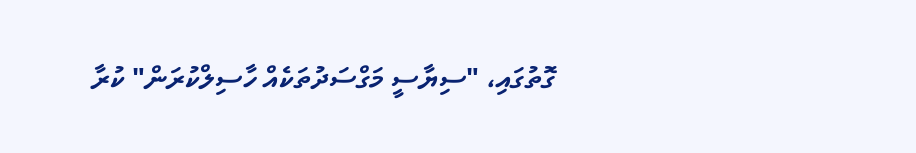ގޮތުގައި، "ސިޔާސީ މަގްސަދުތަކެއް ހާސިލްކުރަން" ކުރާ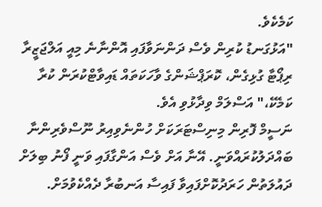ކަމެކެވެ.
"އަޅުގަނޑު ކުރިން ވެސް ދަންނަވާފައި އޮންނާނެ މިއީ އަލްޖަޒީރާ ރިޕޯޓާ ގުޅިގެން، ކޮރަޕްޝަންގެ ވާހަކަތައް ޑައިވާޓްކުރަން ކުރާ ކަމެކޭ،" އަސްލަމް ވިދާޅުވި އެވެ.
ނަސީމް ފޮރިން މިނިސްޓަރަކަށް ހުންނެވިއިރު ނޫސްވެރިންނާ ބައްދަލުކުރައްވަނީ. އޭނާ އަށް ވެސް އަންގާފައި ވަނީ ފޯނު ބިލަށް ދައުލަތުން ހަރަދުކޮށްފައިވާ ފައިސާ އަނބުރާ ދެއްކެވުމަށް.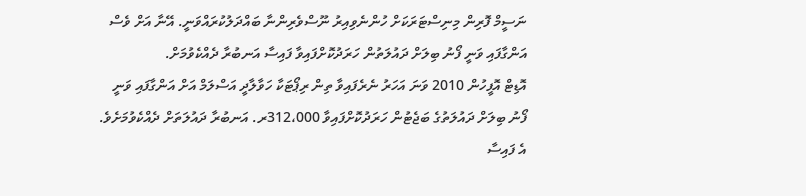ނަސީމް ފޮރިން މިނިސްޓަރަކަށް ހުންނެވިއިރު ނޫސްވެރިންނާ ބައްދަލުކުރައްވަނީ. އޭނާ އަށް ވެސް އަންގާފައި ވަނީ ފޯނު ބިލަށް ދައުލަތުން ހަރަދުކޮށްފައިވާ ފައިސާ އަނބުރާ ދެއްކެވުމަށް.
އޮޑިޓް އޮފީހުން 2010 ވަނަ އަހަރު ނެރެފައިވާ ތިން ރިޕޯޓަކާ ހަވާލާދީ އަސްލަމް އަށް އަންގާފައި ވަނީ ފޯނު ބިލަށް ދައުލަތުގެ ބަޖެޓުން ހަރަދުކޮށްފައިވާ 312،000ރ. އަނބުރާ ދައުލަތަށް ދެއްކެވުމަށެވެ. އެ ފައިސާ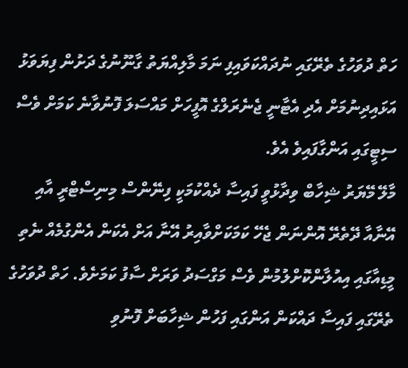ހަތް ދުވަހުގެ ތެރޭގައި ނުދައްކަވައިފި ނަމަ މާލިއްޔަތު ގާނޫނުގެ ދަށުން ފިޔަވަޅު އަޅައިދިނުމަށް އެދި އެޓާނީ ޖެނެރަލްގެ އޮފީހަށް މައްސަލަ ފޮނުވާނެ ކަމަށް ވެސް ސިޓީގައި އަންގާފައިވެ އެވެ.
މާލޭ މޭޔަރު ޝިހާބް ވިދާޅުވީ ފައިސާ ދެއްކުމަކީ ފިނޭންސް މިނިސްޓްރީ އާއި އޭނާއާ ދޭތެރޭ އޮންނަން ޖެހޭ ކަމަކަށްވާއިރު އޭނާ އަށް އެކަން އެންގުމެއް ނެތި މީޑިއާގައި އިއުލާންކޮށްލުމުން ވެސް މަގްސަދު ވަރަށް ސާފު ކަމަށެވެ. ހަތް ދުވަހުގެ ތެރޭގައި ފައިސާ ދައްކަން އަންގައި ފަހުން ޝިހާބަށް ފޮނުވި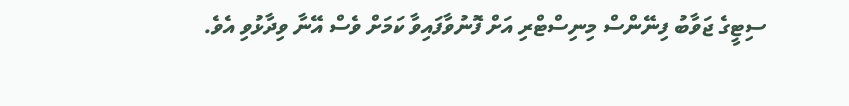ސިޓީގެ ޖަވާބު ފިނޭންސް މިނިސްޓްރި އަށް ފޮނުވާފައިވާ ކަމަށް ވެސް އޭނާ ވިދާޅުވި އެވެ.